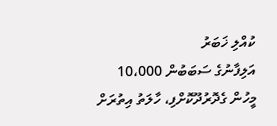ކުއްލި ޚަބަރު
އަލިފާނުގެ ސަބަބުން 10،000 މީހުން ގެދޮރުދޫކޮށްފި، ހާލަތު އިތުރަށް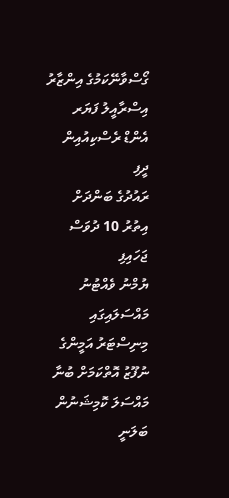ގޯސްވާނޭކަމުގެ އިންޒާރު އިސްރާއީލު ފަޔަރ އެންޑް ރެސްކިއުއިން ދީފި
ރައުދުގެ ބަންދަށް އިތުރު 10 ދުވަސް ޖަހައިފި
ޔުމްނު ވެއްޓުނު މައްސަލައިގައި މިނިސްޓަރު އަމީންގެ ނުފޫޒު އޮތްކަމަށް ބުނާ މައްސަލަ ކޮމިޝަނުން ބަލަނީ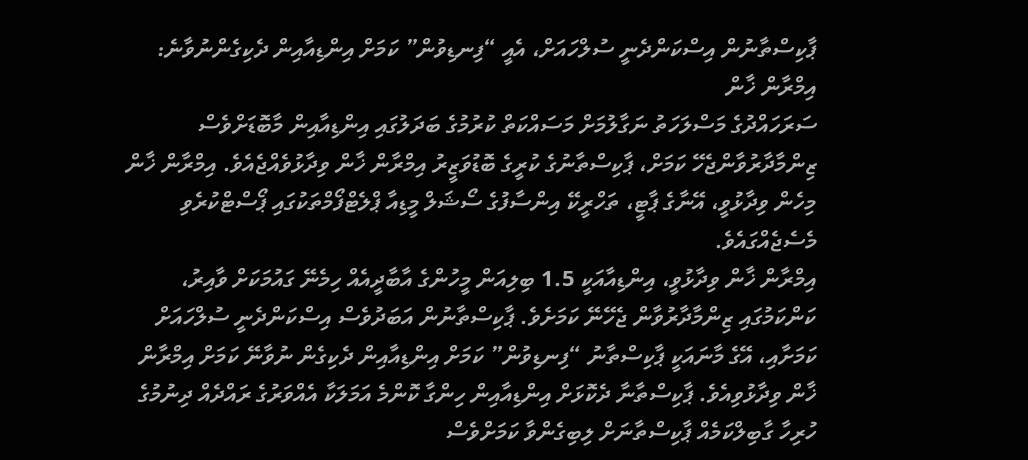ޕާކިސްތާނުން އިސްކަންދެނީ ސުލްހައަށް، އެއީ “ފިނޑިވުން” ކަމަށް އިންޑިއާއިން ދެކިގެންނުވާނެ: އިމްރާން ޚާން
ސަރަހައްދުގެ މަސްލަހަތު ނަގާލުމަށް މަސައްކަތް ކުރުމުގެ ބަދަލުގައި އިންޑިއާއިން މާބޮޑަށްވެސް ޒިންމާދާރުވާންޖެހޭ ކަމަށް، ޕާކިސްތާނުގެ ކުރީގެ ބޮޑުވަޒީރު އިމްރާން ޚާން ވިދާޅުވެއްޖެއެވެ. އިމްރާން ޚާން މިހެން ވިދާޅުވީ، އޭނާގެ ޕާޓީ، ތަހްރީކޭ އިންސާފުގެ ސޯޝަލް މީޑިއާ ޕްލެޓްފޯމްތަކުގައި ޕޯސްޓްކުރެވި މެސެޖެއްގައެވެ.
އިމްރާން ޚާން ވިދާޅުވީ، އިންޑިއާއަކީ 1.5 ބިލިއަން މީހުންގެ އާބާދީއެއް ހިމެނޭ ގައުމަކަށް ވާއިރު، ކަންކަމުގައި ޒިންމާދާރުވާން ޖެހޭނޭ ކަމަށެވެ. ޕާކިސްތާނުން އަބަދުވެސް އިސްކަންދެނީ ސުލްހައަށް ކަމަށާއި، އޭގެ މާނައަކީ ޕާކިސްތާނު “ފިނޑިވުން” ކަމަށް އިންޑިއާއިން ދެކިގެން ނުވާނޭ ކަމަށް އިމްރާން ޚާން ވިދާޅުވިއެވެ. ޕާކިސްތާނާ ދެކޮޅަށް އިންޑިއާއިން ހިންގާ ކޮންމެ އަމަލަކާ އެއްވަރުގެ ރައްދެއް ދިނުމުގެ ހުރިހާ ގާބިލްކަމެއް ޕާކިސްތާނަށް ލިބިގެންވާ ކަމަށްވެސް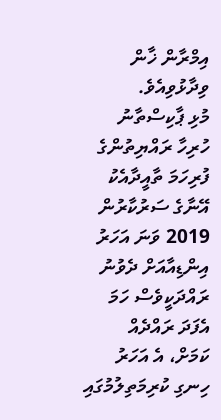އިމްރާން ޚާން ވިދާޅުވިއެވެ.
މުޅި ޕާކިސްތާނު ހުރިހާ ރައްޔިތުންގެ ފުރިހަމަ ތާއީދާއެކު އޭނާގެ ސަރުކާރުން 2019 ވަނަ އަހަރު އިންޑިއާއަށް ދެވުނު ރައްދަކީވެސް ހަމަ އެފަދަ ރައްދެއް ކަމަށް، އެ އަހަރު ހިނގި ކުރިމަތިލުމުގައި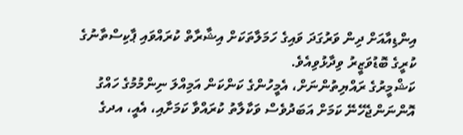އިންޑިއާއަށް ދިން ވަރުގަދަ ވައިގެ ހަމަލާތަކަށް އިޝާރާތް ކުރައްވައި ޕާކިސްތާނުގެ ކުރީގެ ބޮޑުވަޒީރު ވިދާޅުވިއެވެ.
ކަޝްމީރުގެ ރައްޔިތުންނަށް، އެމީހުންގެ ކަންކަން އަމިއްލަ ނިންމުމުގެ ހައްގު އޮންނަންޖެހޭނޭ ކަމަށް އަބަދުވެސް ވަކާލާތު ކުރައްވާ ކަމަށާއި، އެއީ، އދގެ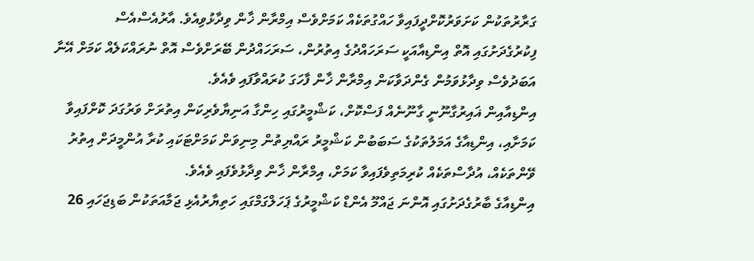ގަރާރުތަކުން ކަށަވަރުކޮށްދީފައިވާ ހައްގުތަކެއް ކަމަށްވެސް އިމްރާން ޚާން ވިދާޅުވިއެވެ. އާރުއެސްއެސް ފިކުރުގެދަށުގައި އޮތް އިންޑިއާއަކީ ސަރަހައްދުގެ އިތުރުން، ސަރަހައްދުން ބޭރަށްވެސް އޮތް ނުރައްކަލެއް ކަމަށް އޭނާ އަބަދުވެސް ވިދާޅުވަމުން ގެންދަވާކަން އިމްރާން ޚާން ފާހަގަ ކުރައްވާފައި ވެއެވެ.
އިންޑިއާއިން ޣައިރުގާނޫނީ ގާނޫނެއް ފަސްކޮށް، ކަޝްމީރުގައި ހިންގާ އަނިޔާވެރިކަން އިތުރަށް ވަރުގަދަ ކޮށްފައިވާ ކަމަށާއި، އިންޑިއާގެ އަމަލުތަކުގެ ސަބަބުން ކަޝްމީރު ރައްޔިތުން މިނިވަން ކަމަށްޓަކައި ކުރާ އުންމީދަށް އިތުރު ވޭންތަކެއް، އުދާސްތަކެއް ކުރިމަތިވެފައިވާ ކަމަށް، އިމްރާން ޚާން ވިދާޅުވެފައި ވެއެވެ.
އިންޑިއާގެ ބާރުގެދަށުގައި އޮންނަ ޖައްމޫ އެންޑް ކަޝްމީރުގެ ޕަހަލްގަމްގައި ހަތިޔާރުއެޅި ޖަމާއަތަކުން ބަޑިޖަހައި 26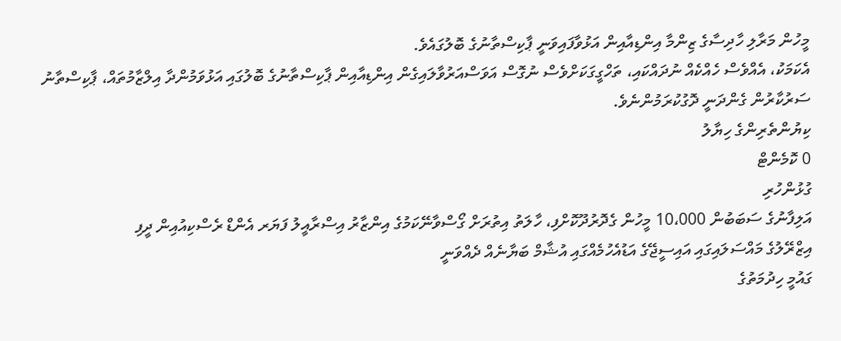މީހުން މަރާލި ހާދިސާގެ ޒިންމާ އިންޑިއާއިން އަޅުވާފައިވަނީ ޕާކިސްތާނުގެ ބޮލުގައެވެ.
އެކަމަކު، އެއްވެސް ހެއްކެއް ނުދައްކައި، ތަހްގީގަކަށްވެސް ނުގޮސް އަވަސްއަރުވާލައިގެން އިންޑިއާއިން ޕާކިސްތާނުގެ ބޮލުގައި އަޅުވަމުންދާ އިލްޒާމުތައް، ޕާކިސްތާނު ސަރުކާރުން ގެންދަނީ ދޮގުކުރަމުންނެވެ.
ކިޔުންތެރިންގެ ހިޔާލު
0 ކޮމެންޓް
ގުޅުންހުރި
އަލިފާނުގެ ސަބަބުން 10،000 މީހުން ގެދޮރުދޫކޮށްފި، ހާލަތު އިތުރަށް ގޯސްވާނޭކަމުގެ އިންޒާރު އިސްރާއީލު ފަޔަރ އެންޑް ރެސްކިއުއިން ދީފި
އިޒްރޭލުގެ މައްސަލައިގައި އައިސީޖޭގެ އަޑުއެހުމެއްގައި އުޝާމް ބަޔާނެއް ދެއްވަނީ
ގައުމީ ހިދުމަތުގެ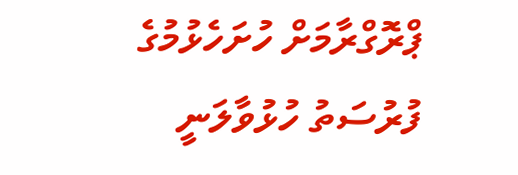ޕްރޮގްރާމަށް ހުށަހެޅުމުގެ ފުރުސަތު ހުޅުވާލަނީ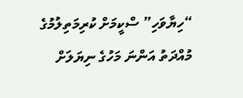“ހިޔާވަހި” ސްކީމަށް ކުރިމަތިލުމުގެ މުއްދަތު އަންނަ މަހުގެ ނިޔަލަށް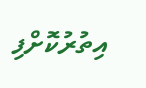އިތުރުކޮށްފި